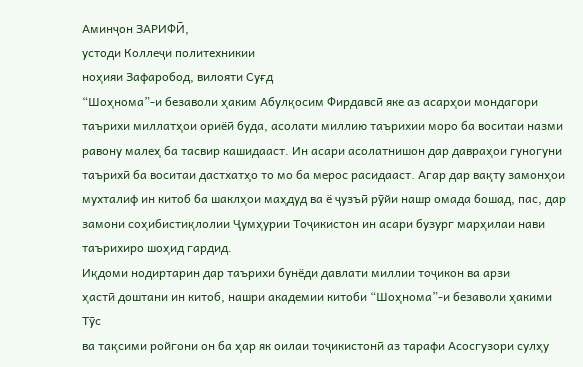Аминҷон ЗАРИФӢ,
устоди Коллеҷи политехникии
ноҳияи Зафаробод, вилояти Суғд
“Шоҳнома”-и безаволи ҳаким Абулқосим Фирдавсӣ яке аз асарҳои мондагори
таърихи миллатҳои ориёӣ буда, асолати миллию таърихии моро ба воситаи назми
равону малеҳ ба тасвир кашидааст. Ин асари асолатнишон дар давраҳои гуногуни
таърихӣ ба воситаи дастхатҳо то мо ба мерос расидааст. Агар дар вақту замонҳои
мухталиф ин китоб ба шаклҳои маҳдуд ва ё ҷузъӣ рӯйи нашр омада бошад, пас, дар
замони соҳибистиқлолии Ҷумҳурии Тоҷикистон ин асари бузург марҳилаи нави
таърихиро шоҳид гардид.
Иқдоми нодиртарин дар таърихи бунёди давлати миллии тоҷикон ва арзи
ҳастӣ доштани ин китоб, нашри академии китоби “Шоҳнома”-и безаволи ҳакими Тӯс
ва тақсими ройгони он ба ҳар як оилаи тоҷикистонӣ аз тарафи Асосгузори сулҳу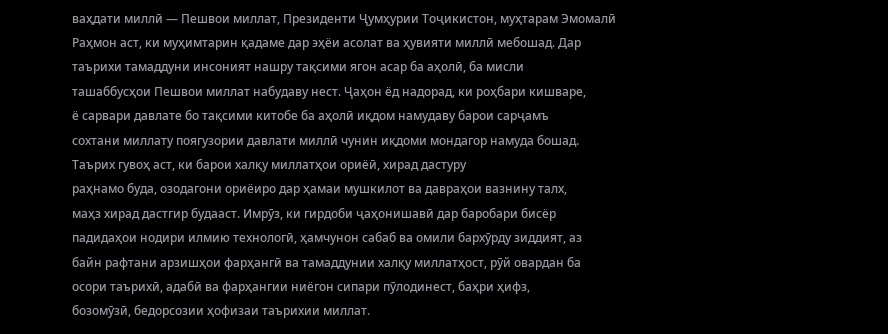ваҳдати миллӣ — Пешвои миллат, Президенти Ҷумҳурии Тоҷикистон, муҳтарам Эмомалӣ
Раҳмон аст, ки муҳимтарин қадаме дар эҳёи асолат ва ҳувияти миллӣ мебошад. Дар
таърихи тамаддуни инсоният нашру тақсими ягон асар ба аҳолӣ, ба мисли
ташаббусҳои Пешвои миллат набудаву нест. Ҷаҳон ёд надорад, ки роҳбари кишваре,
ё сарвари давлате бо тақсими китобе ба аҳолӣ иқдом намудаву барои сарҷамъ
сохтани миллату поягузории давлати миллӣ чунин иқдоми мондагор намуда бошад.
Таърих гувоҳ аст, ки барои халқу миллатҳои ориёӣ, хирад дастуру
раҳнамо буда, озодагони ориёиро дар ҳамаи мушкилот ва давраҳои вазнину талх,
маҳз хирад дастгир будааст. Имрӯз, ки гирдоби ҷаҳонишавӣ дар баробари бисёр
падидаҳои нодири илмию технологӣ, ҳамчунон сабаб ва омили бархӯрду зиддият, аз
байн рафтани арзишҳои фарҳангӣ ва тамаддунии халқу миллатҳост, рӯй овардан ба
осори таърихӣ, адабӣ ва фарҳангии ниёгон сипари пӯлодинест, баҳри ҳифз,
бозомӯзӣ, бедорсозии ҳофизаи таърихии миллат.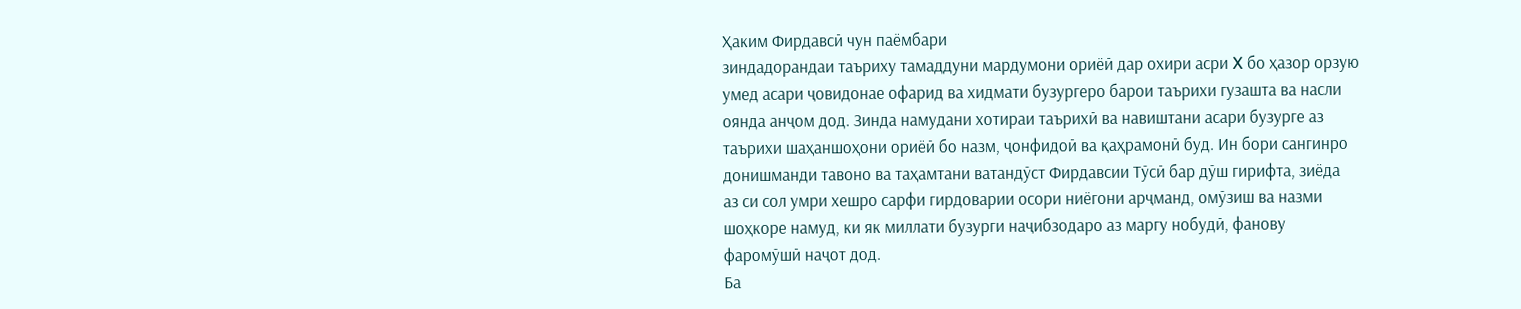Ҳаким Фирдавсӣ чун паёмбари
зиндадорандаи таъриху тамаддуни мардумони ориёӣ дар охири асри X бо ҳазор орзую
умед асари ҷовидонае офарид ва хидмати бузургеро барои таърихи гузашта ва насли
оянда анҷом дод. Зинда намудани хотираи таърихӣ ва навиштани асари бузурге аз
таърихи шаҳаншоҳони ориёӣ бо назм, ҷонфидоӣ ва қаҳрамонӣ буд. Ин бори сангинро
донишманди тавоно ва таҳамтани ватандӯст Фирдавсии Тӯсӣ бар дӯш гирифта, зиёда
аз си сол умри хешро сарфи гирдоварии осори ниёгони арҷманд, омӯзиш ва назми
шоҳкоре намуд, ки як миллати бузурги наҷибзодаро аз маргу нобудӣ, фанову
фаромӯшӣ наҷот дод.
Ба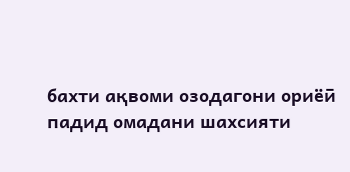бахти ақвоми озодагони ориёӣ
падид омадани шахсияти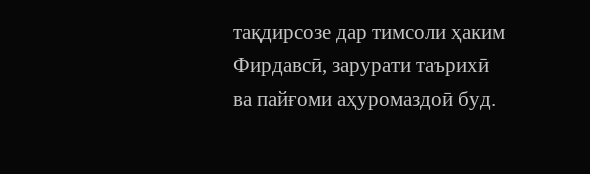тақдирсозе дар тимсоли ҳаким Фирдавсӣ, зарурати таърихӣ
ва пайғоми аҳуромаздоӣ буд.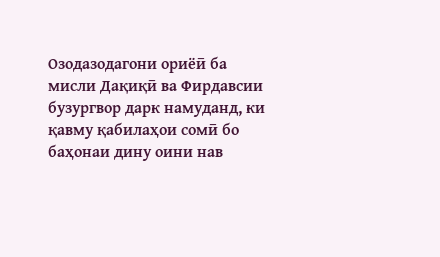Озодазодагони ориёӣ ба мисли Дақиқӣ ва Фирдавсии
бузургвор дарк намуданд, ки қавму қабилаҳои сомӣ бо баҳонаи дину оини нав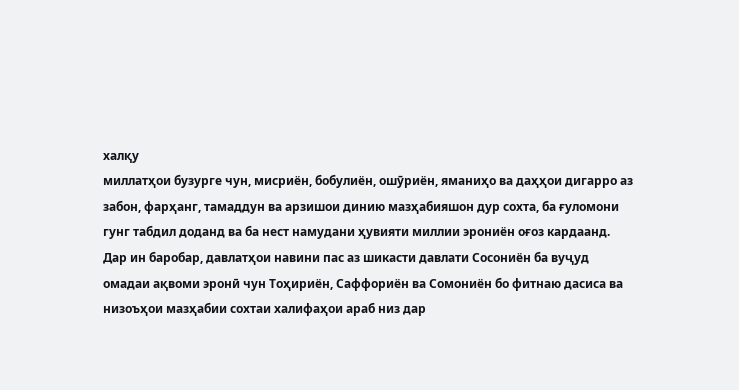халқу
миллатҳои бузурге чун, мисриён, бобулиён, ошӯриён, яманиҳо ва даҳҳои дигарро аз
забон, фарҳанг, тамаддун ва арзишои динию мазҳабияшон дур сохта, ба ғуломони
гунг табдил доданд ва ба нест намудани ҳувияти миллии эрониён оғоз кардаанд.
Дар ин баробар, давлатҳои навини пас аз шикасти давлати Сосониён ба вуҷуд
омадаи ақвоми эронӣ чун Тоҳириён, Саффориён ва Сомониён бо фитнаю дасиса ва
низоъҳои мазҳабии сохтаи халифаҳои араб низ дар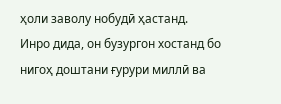ҳоли заволу нобудӣ ҳастанд.
Инро дида, он бузургон хостанд бо нигоҳ доштани ғурури миллӣ ва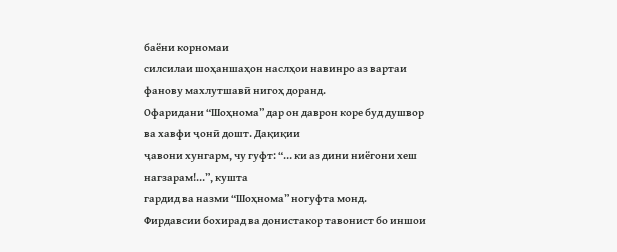баёни корномаи
силсилаи шоҳаншаҳон наслҳои навинро аз вартаи фанову махлутшавӣ нигоҳ доранд.
Офаридани “Шоҳнома” дар он даврон коре буд душвор ва хавфи ҷонӣ дошт. Дақиқии
ҷавони хунгарм, чу гуфт: “… ки аз дини ниёгони хеш нагзарам!…”, кушта
гардид ва назми “Шоҳнома” ногуфта монд.
Фирдавсии бохирад ва донистакор тавонист бо иншои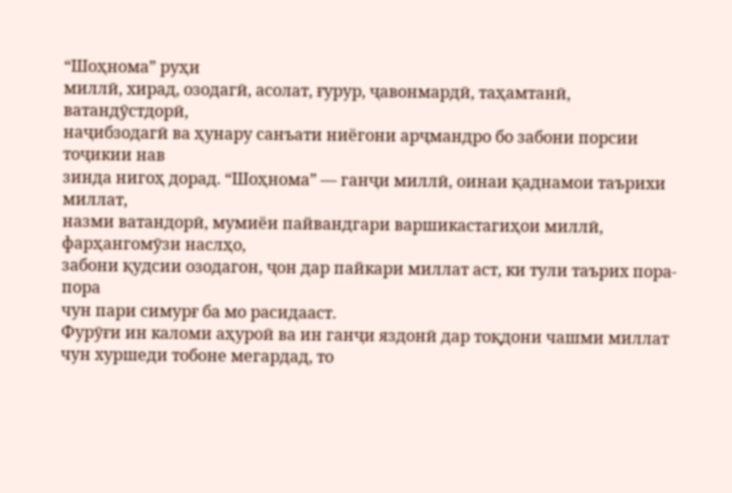“Шоҳнома” руҳи
миллӣ, хирад, озодагӣ, асолат, ғурур, ҷавонмардӣ, таҳамтанӣ, ватандӯстдорӣ,
наҷибзодагӣ ва ҳунару санъати ниёгони арҷмандро бо забони порсии тоҷикии нав
зинда нигоҳ дорад. “Шоҳнома” — ганҷи миллӣ, оинаи қаднамои таърихи миллат,
назми ватандорӣ, мумиёи пайвандгари варшикастагиҳои миллӣ, фарҳангомӯзи наслҳо,
забони қудсии озодагон, ҷон дар пайкари миллат аст, ки тули таърих пора-пора
чун пари симурғ ба мо расидааст.
Фурӯғи ин каломи аҳуроӣ ва ин ганҷи яздонӣ дар тоқдони чашми миллат
чун хуршеди тобоне мегардад, то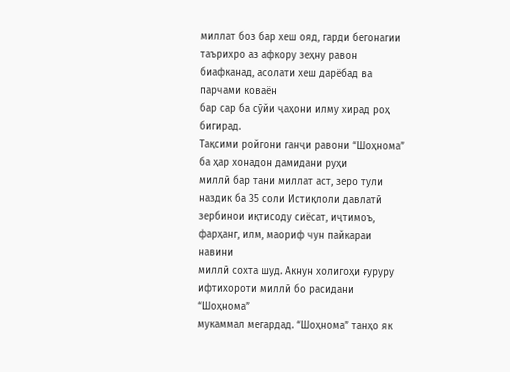миллат боз бар хеш ояд, гарди бегонагии
таърихро аз афкору зеҳну равон биафканад, асолати хеш дарёбад ва парчами коваён
бар сар ба сӯйи ҷаҳони илму хирад роҳ бигирад.
Тақсими ройгони ганҷи равони “Шоҳнома” ба ҳар хонадон дамидани руҳи
миллӣ бар тани миллат аст, зеро тули наздик ба 35 соли Истиқлоли давлатӣ
зербинои иқтисоду сиёсат, иҷтимоъ, фарҳанг, илм, маориф чун пайкараи навини
миллӣ сохта шуд. Акнун холигоҳи ғуруру ифтихороти миллӣ бо расидани “Шоҳнома”
мукаммал мегардад. “Шоҳнома” танҳо як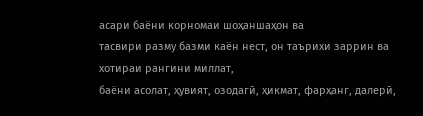асари баёни корномаи шоҳаншаҳон ва
тасвири разму базми каён нест, он таърихи заррин ва хотираи рангини миллат,
баёни асолат, ҳувият, озодагӣ, ҳикмат, фарҳанг, далерӣ,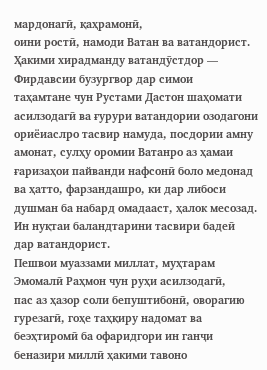мардонагӣ, қаҳрамонӣ,
оини ростӣ, намоди Ватан ва ватандорист.
Ҳакими хирадманду ватандӯстдор — Фирдавсии бузургвор дар симои
таҳамтане чун Рустами Дастон шаҳомати асилзодагӣ ва ғурури ватандории озодагони
ориёиаслро тасвир намуда, посдории амну амонат, сулҳу оромии Ватанро аз ҳамаи
ғаризаҳои пайванди нафсонӣ боло медонад ва ҳатто, фарзандашро, ки дар либоси
душман ба набард омадааст, ҳалок месозад. Ин нуқтаи баландтарини тасвири бадеӣ
дар ватандорист.
Пешвои муаззами миллат, муҳтарам Эмомалӣ Раҳмон чун руҳи асилзодагӣ,
пас аз ҳазор соли бепуштибонӣ, оворагию гурезагӣ, гоҳе таҳқиру надомат ва
беэҳтиромӣ ба офаридгори ин ганҷи беназири миллӣ ҳакими тавоно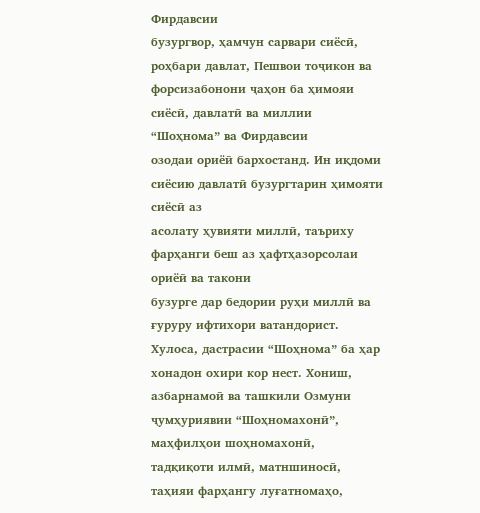Фирдавсии
бузургвор, ҳамчун сарвари сиёсӣ, роҳбари давлат, Пешвои тоҷикон ва
форсизабонони ҷаҳон ба ҳимояи сиёсӣ, давлатӣ ва миллии “Шоҳнома” ва Фирдавсии
озодаи ориёӣ бархостанд. Ин иқдоми сиёсию давлатӣ бузургтарин ҳимояти сиёсӣ аз
асолату ҳувияти миллӣ, таъриху фарҳанги беш аз ҳафтҳазорсолаи ориёӣ ва такони
бузурге дар бедории руҳи миллӣ ва ғуруру ифтихори ватандорист.
Хулоса, дастрасии “Шоҳнома” ба ҳар хонадон охири кор нест. Хониш,
азбарнамоӣ ва ташкили Озмуни ҷумҳуриявии “Шоҳномахонӣ”, маҳфилҳои шоҳномахонӣ,
тадқиқоти илмӣ, матншиносӣ, таҳияи фарҳангу луғатномаҳо,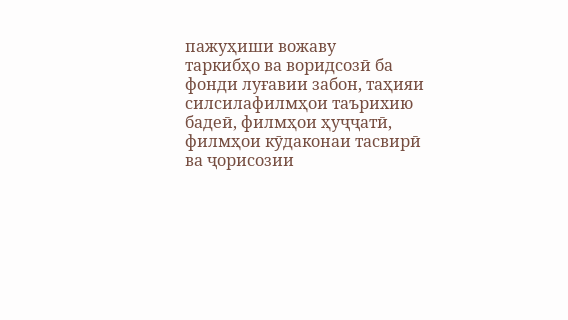пажуҳиши вожаву
таркибҳо ва воридсозӣ ба фонди луғавии забон, таҳияи силсилафилмҳои таърихию
бадеӣ, филмҳои ҳуҷҷатӣ, филмҳои кӯдаконаи тасвирӣ ва ҷорисозии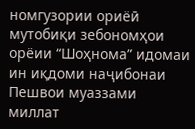номгузории ориёӣ
мутобиқи зебономҳои орёии “Шоҳнома” идомаи ин иқдоми наҷибонаи Пешвои муаззами
миллат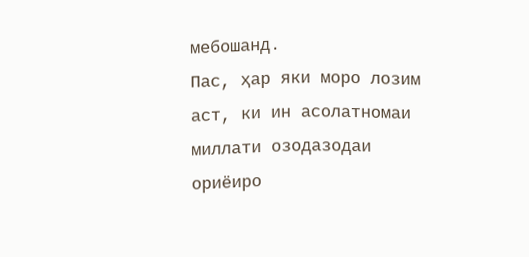мебошанд.
Пас, ҳар яки моро лозим аст, ки ин асолатномаи миллати озодазодаи
ориёиро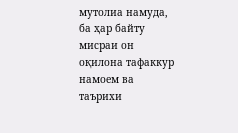мутолиа намуда, ба ҳар байту мисраи он оқилона тафаккур намоем ва
таърихи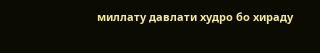миллату давлати худро бо хираду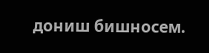дониш бишносем.